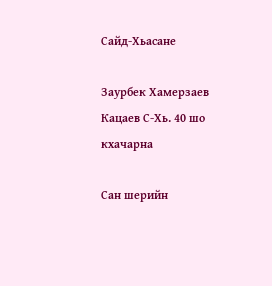Сайд-Хьасане

Заурбек Хамерзаев
Кацаев С-Хь. 40 шо кхачарна

Сан шерийн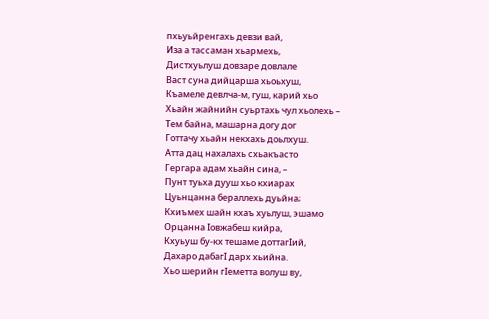пхьуьйренгахь девзи вай,
Иза а тассаман хьармехь,
Дистхуьлуш довзаре довлале
Васт суна дийцарша хьоьхуш,
Къамеле девлча-м, гуш, карий хьо
Хьайн жайнийн суьртахь чул хьолехь –
Тем байна, машарна догу дог
Готтачу хьайн некхахь доьлхуш.
Атта дац нахалахь схьакъасто
Гергара адам хьайн сина, –
Пунт туьха дууш хьо кхиарах
Цуьнцанна бераллехь дуьйна;
Кхиъмех шайн кхаъ хуьлуш, эшамо
Орцанна Iовжабеш кийра,
Кхуьуш бу-кх тешаме доттагIий,
Дахаро дабагI дарх хьийна.
Хьо шерийн гIеметта волуш ву,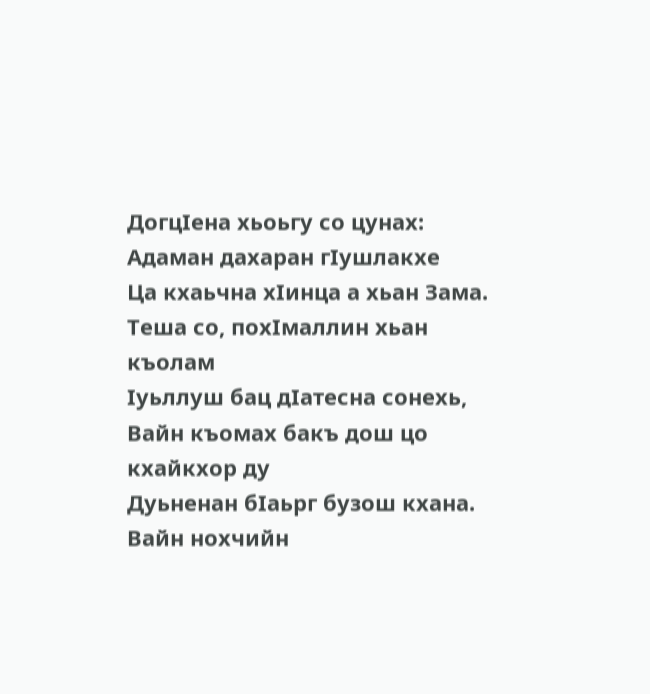ДогцIена хьоьгу со цунах:
Адаман дахаран гIушлакхе
Ца кхаьчна хIинца а хьан Зама.
Теша со, похIмаллин хьан къолам
Iуьллуш бац дIатесна сонехь,
Вайн къомах бакъ дош цо кхайкхор ду
Дуьненан бIаьрг бузош кхана.
Вайн нохчийн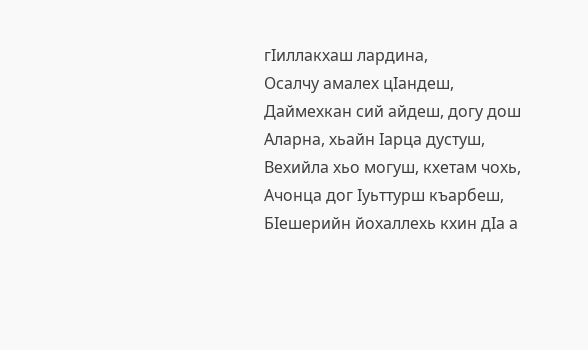гIиллакхаш лардина,
Осалчу амалех цIандеш,
Даймехкан сий айдеш, догу дош
Аларна, хьайн Iарца дустуш,
Вехийла хьо могуш, кхетам чохь,
Ачонца дог Iуьттурш къарбеш,
БIешерийн йохаллехь кхин дIа а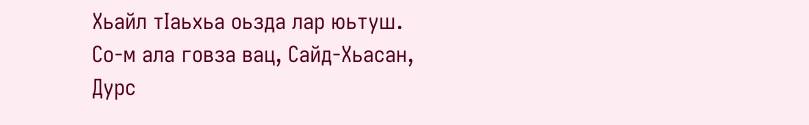Хьайл тIаьхьа оьзда лар юьтуш.
Со-м ала говза вац, Сайд-Хьасан,
Дурс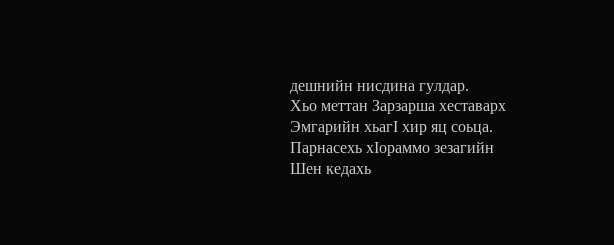дешнийн нисдина гулдар.
Хьо меттан Зарзарша хеставарх
Эмгарийн хьагI хир яц соьца.
Парнасехь хIораммо зезагийн
Шен кедахь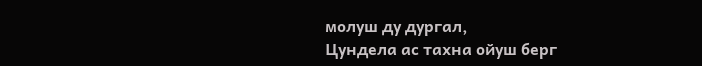молуш ду дургал,
Цундела ас тахна ойуш берг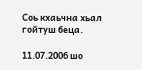Соь кхаьчна хьал гойтуш беца.

11.07.2006 шо